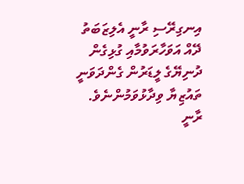އިނގިރޭސި ރާނީ އެލިޒަބަތު ދޭއް އަވަހާރަވުމާއި ގުޅިގެން ދުނިޔޭގެ ލީޑަރުން ގެންދަވަނީ ތައުޒިޔާ ވިދާޅުވަމުންނެވެ.
ރާނީ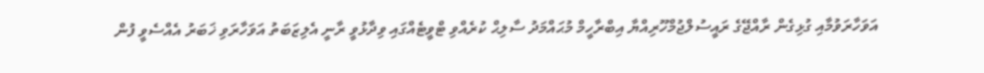އަވަހާރަވުމާއި ގުޅިގެން ރާއްޖޭގެ ރައީސުލްޖުމްހޫރިއްޔާ އިބްރާހީމް މުޙައްމަދު ސާލިޙް ކުރެއްވި ޓްވީޓެއްގައި ވިދާޅުވީ ރާނީ އެލިޒަބަތު އަވަހާރަވި ޚަބަރު އެއްސެވީ ފުން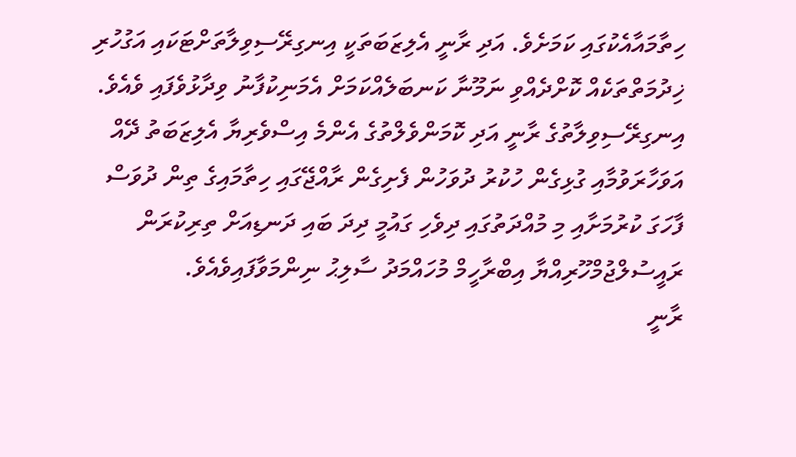ހިތާމައާއެކުގައި ކަމަށެވެ. އަދި ރާނީ އެލިޒަބަތަކީ އިނގިރޭސިވިލާތަށްޓަކައި އަގުހުރި ޚިދުމަތްތަކެއް ކޮށްދެއްވި ނަމޫނާ ކަނބަލެއްކަމަށް އެމަނިކުފާނު ވިދާޅުވެފައި ވެއެވެ.
އިނގިރޭސިވިލާތުގެ ރާނީ އަދި ކޮމަންވެލްތުގެ އެންމެ އިސްވެރިޔާ އެލިޒަބަތު ދޭއް އަވަހާރަވުމާއި ގުޅިގެން ހުކުރު ދުވަހުން ފެށިގެން ރާއްޖޭގައި ހިތާމައިގެ ތިން ދުވަސް ފާހަގަ ކުރުމަށާއި މި މުއްދަތުގައި ދިވެހި ގައުމީ ދިދަ ބައި ދަނޑިއަށް ތިރިކުރަން ރައީސުލްޖުމްހޫރިއްޔާ އިބްރާހީމް މުހައްމަދު ސާލިޙު ނިންމަވާފައިވެއެވެ.
ރާނީ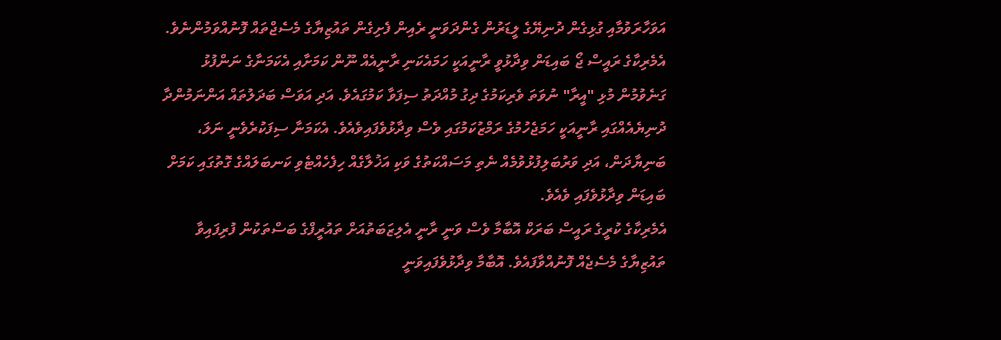އަވަހާރަވުމާއި ގުޅިގެން ދުނިޔޭގެ ލީޑަރުން ގެންދަވަނީ ރެއިން ފެށިގެން ތައުޒިޔާގެ މެސެޖްތައް ފޮނުއްވަމުންނެވެ.
އެމެރިކާގެ ރައީސް ޖޯ ބައިޑަން ވިދާޅުވީ ރާނީއަކީ ހަމައެކަނި ރާނީއެއް ނޫން ކަމަށާއި އެކަމަނާގެ ނަންފުޅު ގަނެވުމުން މުޅި "އީރާ" ނުވަތަ ވެރިކަމުގެ ދިގު މުއްދަތު ސިފަވާ ކަމުގައެވެ. އަދި އަވަސް ބަދަލުތައް އަންނަމުންދާ ދުނިޔެއެއްގައި ރާނީއަކީ ހަމަޖެހުމުގެ ރަމްޒުކަމުގައި ވެސް ވިދާޅުވެފައިވެއެވެ. އެކަމަނާ ސިފަކުރެވެނީ ނަލަ، ބަނިޔާދަން، އަދި ވަރުބަލިފުޅުވުމެއް ނެތި މަސައްކަތުގެ ވަކި އަޚުލާގެއް ހިފެހެއްޓެވި ކަނބަލައްގެ ގޮތުގައި ކަމަށް ބައިޑަން ވިދާޅުވެފައި ވެއެވެ.
އެމެރިކާގެ ކުރީގެ ރައީސް ބަރަކް އޮބާމާ ވެސް ވަނީ ރާނީ އެލިޒަބަތުއަށް ތައުރީފްގެ ބަސްތަކުން ފުރިފައިވާ ތައުޒިޔާގެ މެސެޖެއް ފޮނުއްވާފައެވެ. އޮބާމާ ވިދާޅުވެފައިވަނީ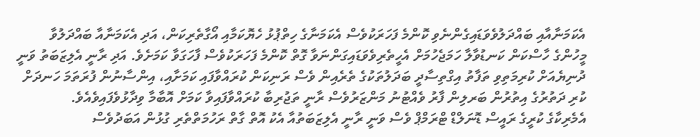އެކަމަނާއާއި ބައްދަލުވެވަޑައިގެންނެވި ކޮންމެ ފަހަރަކުވެސް އެކަމަނާގެ ހިތްޕުޅު ހެޔޮކަމާއި އޯގާތެރިކަން، އަދި އެކަމަނާއާ ބައްދަލުވާ މީހުންގެ ހާސްކަން ކަނޑުވާލާ ހަމަޖެހުމަށް އެހީތެރިވެވަޑައިގަންނަވާ ގޮތް ކޮންމެ ފަހަރަކުވެސް ފާހަގަވާ ކަމަށެވެ. އަދި ރާނީ އެލިޒަބަތު ވަނީ ދުނިޔެއަށް ކުރިމަތިވި ތަފާތު އިގްތިސާދީ ބަދަލުތަކުގެ ތެރެއިން ވެސް ރަނިކަން ކުރައްވާފައި ކަމަށާއި، އިންސާނުން ފުރަތަމަ ހަނދަށް ކުރި ދަތުރުގެ އިތުރުން ބަރލިން ފާރު ވެއްޓުނު މަންޒަރުވެސް ރާނީ ތަޖުރިބާ ކުރައްވާފައިވާ ކަމަށް އޮބާމާ ވިދާޅުވެފައިވެއެވެ.
އެމެރިކާގެ ކުރީގެ ރައީސް ޑޮނަލްޑް ޓްރަމްޕް ވެސް ވަނީ ރާނީ އެލިޒަބަތުއާ އެކު އޮތް ގާތް ރަހުމަތްތެރި ގުޅުން އަބަދުވެސް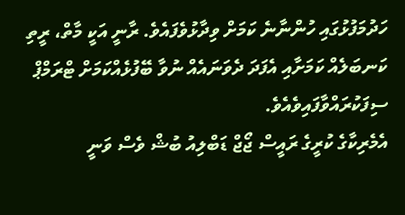ހަދުމަފުޅުގައި ހުންނާނެ ކަމަށް ވިދާޅުވެފައެވެ. ރާނީ އަކީ މާތް، ރީތި ކަނބަލެއް ކަމަށާއި އެފަދަ ދެވަނައެއް ނުވާ ބޭފުޅެއްކަމަށް ޓްރަމްޕް ސިފަކުރައްވާފައިވެއެވެ.
އެމެރިކާގެ ކުރީގެ ރައީސް ޖޯޖް ޑަބްލިއު ބުޝް ވެސް ވަނީ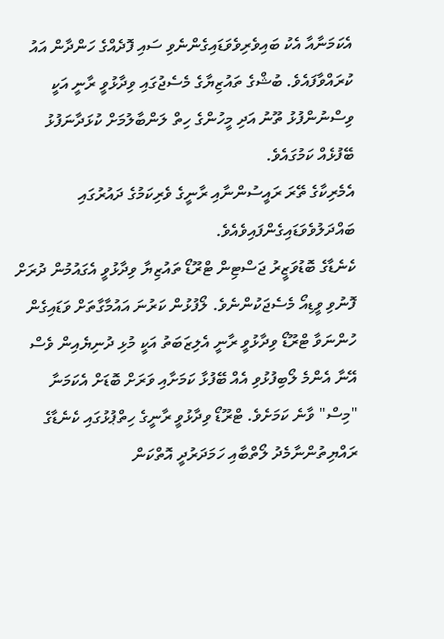އެކަމަނާއާ އެކު ބައިވެރިވެވަޑައިގެންނެވި ސައި ފޮދެއްގެ ހަންދާން އައު ކުރައްވާފައެވެ. ބުޝްގެ ތައުޒިޔާގެ މެސެޖުގައި ވިދާޅުވީ ރާނީ އަކީ ވިސްނުންފުޅު ތޫނު އަދި މީހުންގެ ހިތް ލަންބާލުމަށް ކުޅަދާނަފުޅު ބޭފުޅެއް ކަމުގައެވެ.
އެމެރިކާގެ ތޭރަ ރައީސުންނާއި ރާނީގެ ވެރިކަމުގެ ދައުރުގައި ބައްދަލުވެވަޑައިގެންފައިވެއެވެ.
ކެނެޑާގެ ބޮޑުވަޒީރު ޖަސްޓިން ޓްރޫޑޯ ތައުޒިޔާ ވިދާޅުވީ އެގައުމުން ދުރަށް ފޮނުވި ވީޑިއޯ މެސެޖަކުންނެވެ. ލޯފުޅުން ކަރުނަ އައުމާގާތަށް ވަޑައިގެން ހުންނަވާ ޓްރޫޑޯ ވިދާޅުވީ ރާނީ އެލިޒަބަތު އަކީ މުޅި ދުނިޔެއިން ވެސް އޭނާ އެންމެ ލޯބިފުޅުވި އެއް ބޭފުޅާ ކަމަށާއި ވަރަށް ބޮޑަށް އެކަމަނާ "މިސް" ވާނެ ކަމަށެވެ. ޓްރޫޑޯ ވިދާޅުވީ ރާނީގެ ހިތްޕުޅުގައި ކެނެޑާގެ ރައްޔިތުންނާމެދު ލޯތްބާއި ހަމަދަރުދީ އޮތްކަން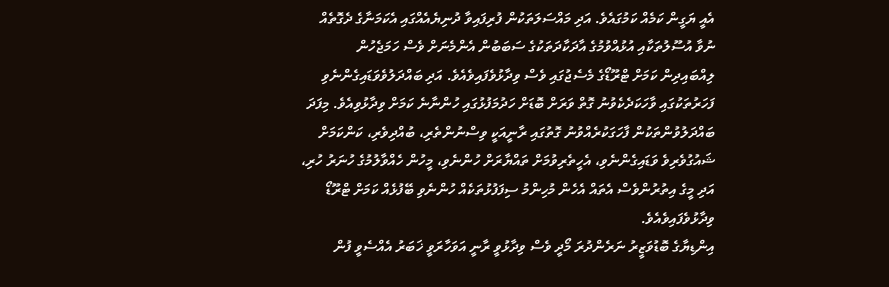އެއީ ޔަގީން ކަމެއް ކަމުގައެވެ. އަދި މައްސަލަތަކުން ފުރިފައިވާ ދުނިޔެއެއްގައި އެކަމަނާގެ ދެގޮތެއް ނުވާ އުސޫލުތަކާއި އުޅުއްވުމުގެ އާދަކާދަތަކުގެ ސަބަބުން އެންމެނަށް ވެސް ހަމަޖެހުން ލިއްބައިދިން ކަމަށް ޓްރޫޑޯގެ މެސެޖުގައި ވެސް ވިދާޅުވެފައިވެއެވެ. އަދި ބައްދަލުވެވަޑައިގެންނެވި ފަހަރުތަކުގައި ވާހަކަދެކެވުނު ގޮތް ވަރަށް ބޮޑަށް ހަދުމަފުޅުގައި ހުންނާނެ ކަމަށް ވިދާޅުވިއެވެ. މިފަދަ ބައްދަލުވުންތަކުން ފާހަގަކުރެއްވުނު ގޮތުގައި ރާނީއަކީ ވިސްނުންތެރި، ބުއްދިވެރި، ކަންކަމަށް ޝައުގުވެރިވެ ވަޑައިގެންނެވި، އެހީތެރިވުމަށް ތައްޔާރަށް ހުންނެވި، މީހުން ހެއްވާލުމުގެ ހުނަރު ހުރި، އަދި މީގެ އިތުރުންވެސް އެތައް އެހެން މުހިންމު ސިފަފުޅުތަކެއް ހުންނެވި ބޭފުޅެއް ކަމަށް ޓްރޫޑޯ ވިދާޅުވެފައިވެއެވެ.
އިންޑިޔާގެ ބޮޑުވަޒީރު ނަރެންދުރަ މޯދީ ވެސް ވިދާޅުވީ ރާނީ އަވަހާރަވީ ޚަބަރު އެއްސެވީ ފުން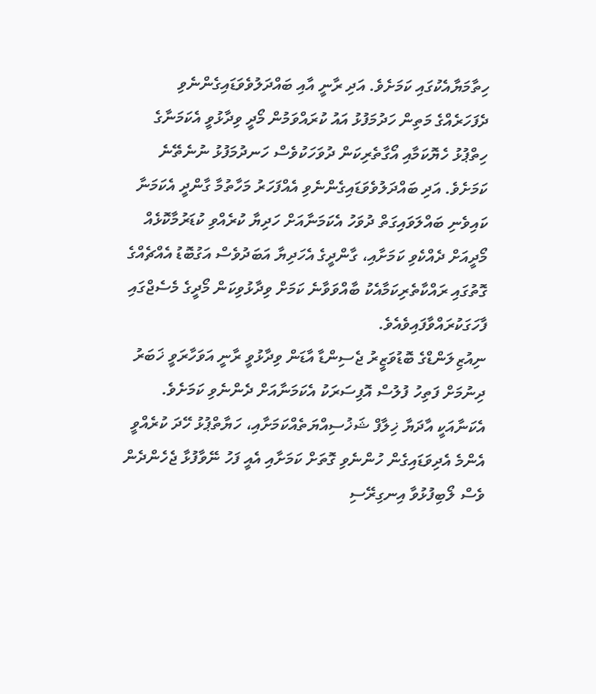ހިތާމަޔާއެކުގައި ކަމަށެވެ. އަދި ރާނީ އާއި ބައްދަލުވެވަޑައިގެންނެވި ދެފަހަރެއްގެ މަތިން ހަދުމަފުޅު އައު ކުރައްވަމުން މޯދީ ވިދާޅުވީ އެކަމަނާގެ ހިތްޕުޅު ހެޔޮކަމާއި އޯގާތެރިކަން ދުވަހަކުވެސް ހަނދުމަފުޅު ނުނެތޭނެ ކަމަށެވެ. އަދި ބައްދަލުވެވަޑައިގެންނެވި އެއްފަހަރު މަހާތުމާ ގާންދީ އެކަމަނާ ކައިވެނި ބައްލަވައިގަތް ދުވަހު އެކަމަނާއަށް ހަދިޔާ ކުރެއްވި ކުޑަރުމާކޮޅެއް މޯދީއަށް ދެއްކެވި ކަމަށާއި، ގާންދީގެ އެހަދިޔާ އަބަދުވެސް އަގުބޮޑު އެއްޗެއްގެ ގޮތުގައި ރައްކާތެރިކަމާއެކު ބާއްވަވާނެ ކަމަށް ވިދާޅުވިކަން މޯދީގެ މެސެޖްގައި ފާހަގަކުރައްވާފައިވެއެވެ.
ނިއުޒިލަންޑްގެ ބޮޑުވަޒީރު ޖެސިންޑާ އާޑަން ވިދާޅުވީ ރާނީ އަވަހާރަވީ ޚަބަރު ދިނުމަށް ފަތިހު ފުލުސް އޮފިސަރަކު އެކަމަނާއަށް ދެންނެވި ކަމަށެވެ. އެކަނާއަކީ އާދަޔާ ޚިލާފް ޝަޚުސިއްޔަތެއްކަމަށާއި، ހަޔާތްޕުޅު ހޭދަ ކުރެއްވީ އެންމެ އެދިވަޑައިގެން ހުންނެވި ގޮތަށް ކަމަށާއި އެއީ ފަހު ނޭވާފުޅާ ޖެހެންދެން ވެސް ލޯބިފުޅުވާ އިނގިރޭސި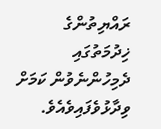ރައްޔިތުންގެ ޚިދުމަތުގައި ދެމިހުންނެވުން ކަމަށް ވިދާޅުވެފައިވެއެވެ.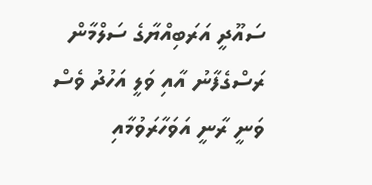ސައޫދީ އަރަބިއްޔާގެ ސަލްމާން ރަސްގެފާނު އާއި ވަލީ އަހުދު ވެސް ވަނީ ރާނީ އަވަހާރަވުމާއި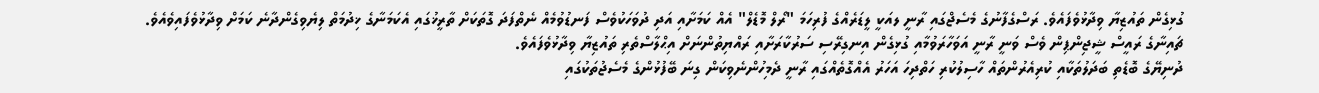ގުޅިގެން ތައުޒިޔާ ވިދާޅުވެފައެވެ. ރަސްގެފާނުގެ މެސެޖްގައި ރާނީ ލއަކީ ލީޑަރެއްގެ ފުރިހަމަ "ރޯލް މޮޑެލް" އެއް ކަމަށާއި އަދި ދުވަހަކުވެސް ފަނޑުވުމެއް ނެތްފަދަ ގޮތަކަށް ތާރީޚުގައި އެކަމަނާގެ ޚިދުމަތް ލިޔެވިގެންދާނެ ކަމަށް ވިދާޅުވެފައިވެއެވެ.
ޗައިނާގެ ރައީސް ޝީޖިންޕިން ވެސް ވަނީ ރާނީ އަވަހާރަވުމާއި ގުޅިގެން އިނގިރޭސި ސަރުކާރަށާއި ރައްޔިތުންނަށް އިޙްލާސްތެރި ތައުޒިޔާ ވިދާޅުވެފައެވެ.
ދުނިޔޭގެ ބޮޑެތި ބަދަލުތަކާއި ކުރިއެރުންތައް ހާސިލުކުރި ހަތްދިހަ އަހަރު އެއްގޮތެއްގައި ރާނީ ދެމިހުންނެވިކަން ގިނަ ބޭފުޅުންގެ މެސެޖުތަކުގައި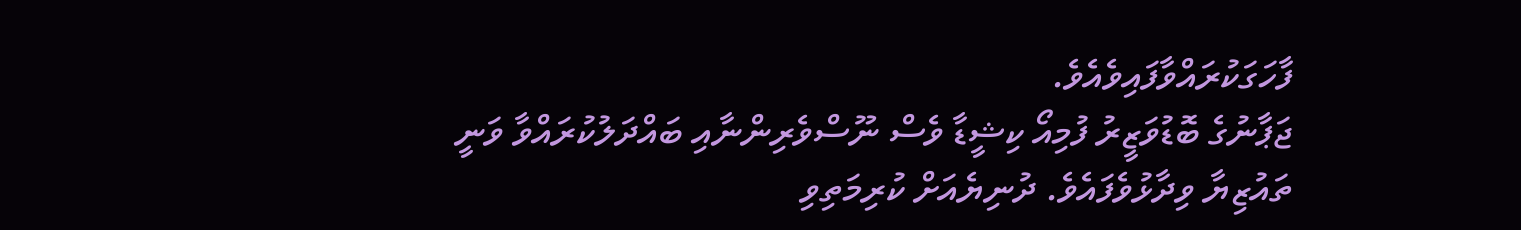ފާހަގަކުރައްވާފައިވެއެވެ.
ޖަޕާނުގެ ބޮޑުވަޒީރު ފުމިއޯ ކިޝީޑާ ވެސް ނޫސްވެރިންނާއި ބައްދަލުކުރައްވާ ވަނީ ތައުޒިޔާ ވިދާޅުވެފައެވެ. ދުނިޔެއަށް ކުރިމަތިވި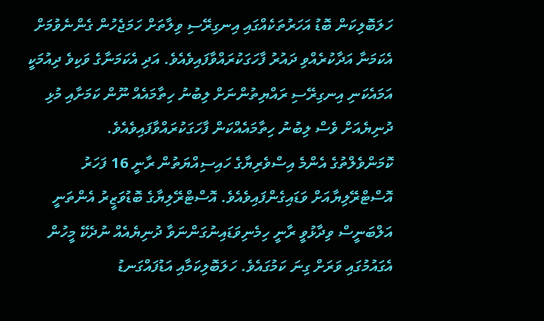ހަލަބޮލިކަން ބޮޑު އަހަރުތަކެއްގައި އިނގިރޭސި ވިލާތަށް ހަމަޖެހުން ގެންނެވުމަށް އެކަމަނާ އަދާކުރެއްވި ދައުރު ފާހަގަކުރައްވާފައިވެއެވެ. އަދި އެކަމަނާގެ ވަކިވެ ދިއުމަކީ އަމައެކަނި އިނގިރޭސި ރައްޔިތުންނަށް ލިބުނު ހިތާމައެއް ނޫން ކަމަށާއި މުޅި ދުނިޔެއަށް ވެސް ލިބުނު ހިތާމައެއްކަން ފާހަގަކުރައްވާފައިވެއެވެ.
ކޮމަންވެލްތުގެ އެންމެ އިސްވެރިޔާގެ ހައިސިއްޔަތުން ރާނީ 16 ފަހަރު އޮސްޓްރޭލިޔާއަށް ވަޑައިގެންފައިވެއެވެ. އޮސްޓްރޭލިޔާގެ ބޮޑުވަޒީރު އެންތަނީ އަލްބަނީސް ވިދާޅުވީ ރާނީ ހިމެނިވަޑައިނުގަންނަވާ ދުނިޔެއެއް ނުދެކޭ މީހުން އެގައުމުގައި ވަރަށް ގިނަ ކަމުގައެވެ. ހަލަބޮލިކަމާއި އަޑުފައްގަނޑު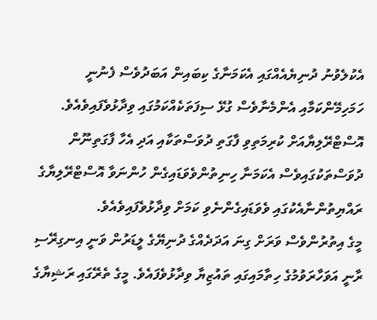އެކުލެވުނު ދުނިޔެއެއްގައި އެކަމަނާގެ ކިބައިން އަބަދުވެސް ފެނުނީ ހަމަހިމޭންކަމާއި އެންމެނާވެސް ގުޅޭ ސިފަތަކެއްކަމުގައި ވިދާޅުވެފައިވެއެވެ. އޮސްޓްރޭލިޔާއަށް ކުރިމަތިވި ފާގަތި ދުވަސްތަކާއި އަދި އެހާ ފާގަތިނޫން ދުވަސްތަކުގައިވެސް އެކަމަނާ ހިނިތުންވެވަޑައިގެން ހުންނަވާ އޮސްޓްރޭލިޔާގެ ރައްޔިތުންނާއެކުގައި ވެވަޑައިގެންނެވި ކަމަށް ވިދާޅުވެފައިވެއެވެ.
މީގެ އިތުރުންވެސް ވަރަށް ގިނަ އަދަދެއްގެ ދުނިޔޭގެ ލީޑަރުން ވަނީ އިނގިރޭސި ރާނީ އަވަހާރަވުމުގެ ހިތާމައިގައި ތައުޒިޔާ ވިދާޅުވެފައެވެ. މީގެ ތެރޭގައި ރަޝިޔާގެ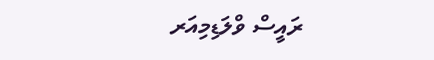ރައީސް ވްލަޑިމިއަރ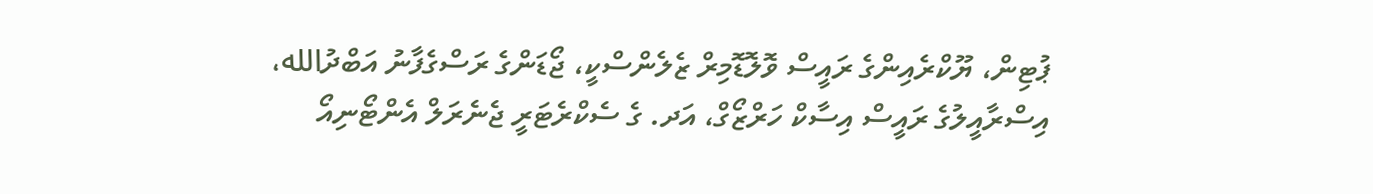ޕުޓިން، ޔޫކްރެއިންގެ ރައީސް ވޮލޮޑޮމިރް ޒެލެންސްކީ، ޖޯޑަންގެ ރަސްގެފާނު އަބްދުالله، އިސްރާއީލުގެ ރައީސް އިސާކް ހަރްޒޯގް، އަދ. ގެ ސެކްރެޓަރީ ޖެނެރަލް އެންޓޯނިއޯ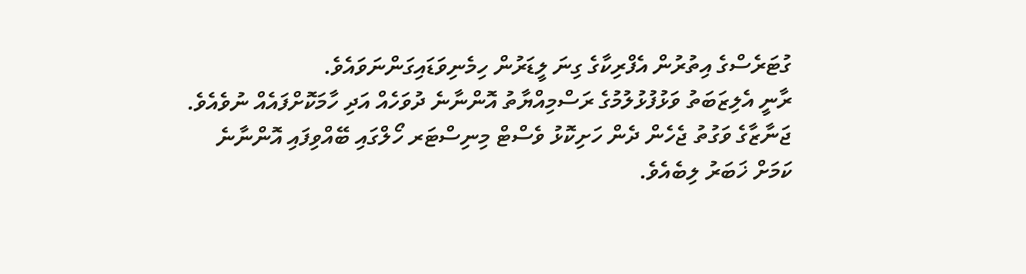ގުޓަރެސްގެ އިތުރުން އެފްރިކާގެ ގިނަ ލީޑަރުން ހިމެނިވަޑައިގަންނަވައެވެ.
ރާނީ އެލިޒަބަތު ވަޅުފުޅުލުމުގެ ރަސްމިއްޔާތު އޮންނާނެ ދުވަހެއް އަދި ހާމަކޮށްފައެއް ނުވެއެވެ. ޖަނާޒާގެ ވަގުތު ޖެހެން ދެން ހަށިކޮޅު ވެސްޓް މިނިސްޓަރ ހޯލްގައި ބޭއްވިފައި އޮންނާނެ ކަމަށް ޚަބަރު ލިބެއެވެ.